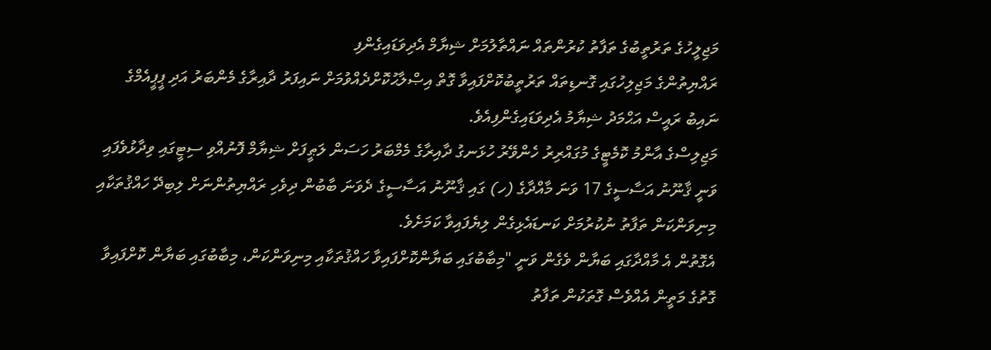މަޖިލީހުގެ ތަރުތީބުގެ ތަފާތު ކުރުންތައް ނައްތާލުމަށް ޝިޔާމް އެދިވަޑައިގެންފި
ރައްޔިތުންގެ މަޖިލިހުގައި ގޮނޑިތައް ތަރުތީބުކޮށްފައިވާ ގޮތް އިޞްލާޙުކޮށްދެއްވުމަށް ނައިފަރު ދާއިރާގެ މެންބަރު އަދި ޕީޕީއެމްގެ ނައިބު ރައީސް އަޙްމަދު ޝިޔާމު އެދިވަޑައިގެންފިއެވެ.
މަޖިލިސްގެ އާންމު ކޮމެޓީގެ މުގައްރިރު ހެންވޭރު ހުޅަނގު ދާއިރާގެ މެމްބަރު ހަސަން ލަޠީފަށް ޝިޔާމް ފޮނުއްވި ސިޓީގައި ވިދާޅުވެފައި ވަނީ ޤާނޫނު އަސާސީގެ 17 ވަނަ މާއްދާގެ (ހ) ގައި ޤާނޫނު އަސާސީގެ ދެވަނަ ބާބުން ދިވެހި ރައްޔިތުންނަށް ލިބިދޭ ހައްޤުތަކާއި މިނިވަންކަން ތަފާތު ނުކުރުމަށް ކަނޑައެޅިގެން ލިޔެފައިވާ ކަމަށެވެ.
އެގޮތުން އެ މާއްދާގައި ބަޔާން ވެގެން ވަނީ "މިބާބުގައި ބަޔާންކޮށްފައިވާ ހައްޤުތަކާއި މިނިވަންކަން، މިބާބުގައި ބަޔާން ކޮށްފައިވާ ގޮތުގެ މަތީން އެއްވެސް ގޮތަކުން ތަފާތު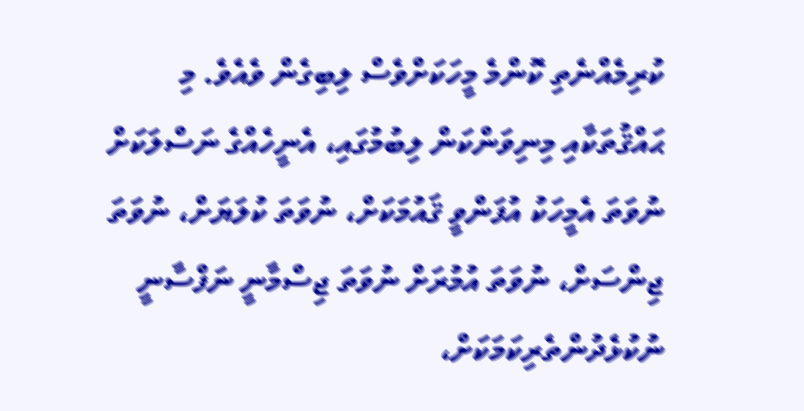ކުރިމެއްނެތި ކޮންމެ މީހަކަށްވެސް ލިބިގެން ވެއެވެ. މި ޙައްޤުތަކާއި މިނިވަންކަން ލިބުމުގައި، އެނީހެއްގެ ނަސްލަކަށް ނުވަތަ އެމީހަކު އުފަންވީ ޤައުމަކަށް، ނުވަތަ ކުލަޔަށް، ނުވަތަ ޖިންސަށް، ނުވަތަ އުމުރަށް ނުވަތަ ޖިސްމާނީ ނަފްސާނީ ނުކުޅެދުންތެރިކަމަކަށް،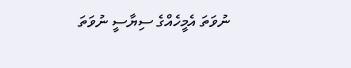ނުވަތަ އެމީހެއްގެ ސިޔާސީ ނުވަތަ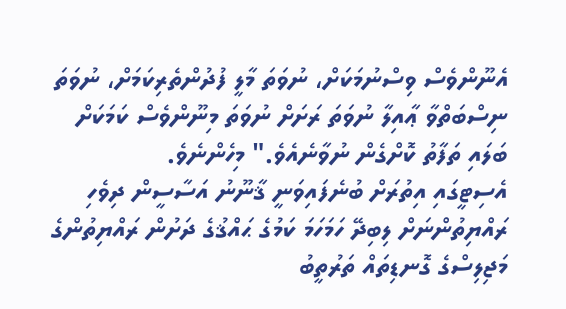އެނޫންވެސް ވިސްނުމަކަށް، ނުވަތަ މާލީ ފުދުންތެރިކަމަށް، ނުވަތަ ނިސްބަތްވާ ޢާއިލާ ނުވަތަ ރަށަށް ނުވަތަ މިނޫންވެސް ކަމަކަށް ބަލައި ތަފާތު ކޮށްގެން ނުވާނެއެވެ." މިހެންނެވެ.
އެސިޓީގައި އިތުރަށް ބުނެފައިވަނީ ޤާނޫނު އަސާސީން ދިވެހި ރައްޔިތުންނަށް ލިބިދޭ ހަމަހަމަ ކަމުގެ ޙައްޤުގެ ދަށުން ރައްޔިތުންގެ މަޖިލިސްގެ ގޮނޑިތައް ތަރުތީބު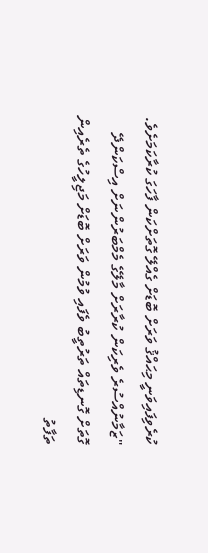ކުރެވިފައިވަނީ މިޙައްޤު ވަރަށް ބޮޑަށް ގެއްލޭ ގޮތަށްކަން ފާހަގަ ކުރާކަމަށެވެ.
"ޒަމާނުއްސުރެ ވެރިކަން ކުރާރަށް މާލޭގެ މެމްބަރުންނަށް އިސްކަންދޭ ގޮތަށް ގޮނޑިތައް ތަރުތީބު ވެފައި ވުމުން ވަރަށް ބޮޑަށް މަޖިލީހުގެ ތެރެއިން ތަފާތު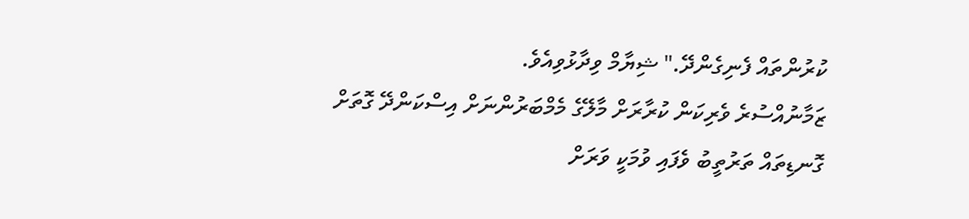ކުރުންތައް ފެނިގެންދޭ." ޝިޔާމް ވިދާޅުވިއެވެ.
ޒަމާނުއްސުރެ ވެރިކަން ކުރާރަށް މާލޭގެ މެމްބަރުންނަށް އިސްކަންދޭ ގޮތަށް ގޮނޑިތައް ތަރުތީބު ވެފައި ވުމަކީ ވަރަށް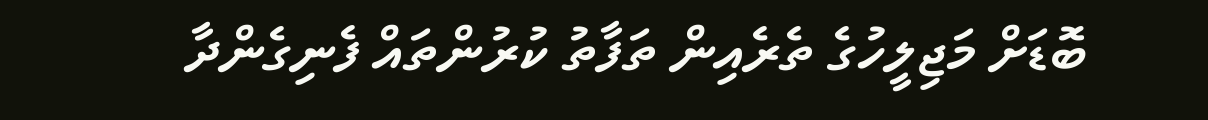ބޮޑަށް މަޖިލީހުގެ ތެރެއިން ތަފާތު ކުރުންތައް ފެނިގެންދާ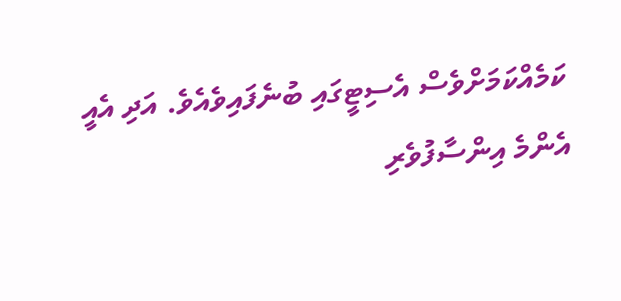ކަމެއްކަމަށްވެސް އެސިޓީގައި ބުނެފައިވެއެވެ. އަދި އެއީ އެންމެ އިންސާފުވެރި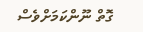ގޮތް ނޫންކަމަށްވެސް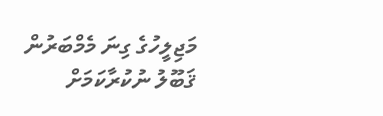މަޖިލީހުގެ ގިނަ މެމްބަރުން ޤަބޫލު ނުކުރާކަމަށް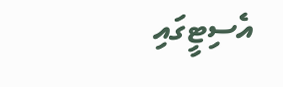އެސިޓީގައި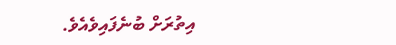އިތުރަށް ބުނެފައިވެއެވެ.